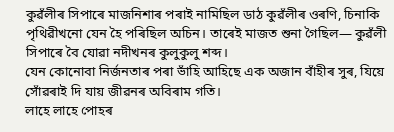কুৱঁলীৰ সিপাৰে মাজনিশাৰ পৰাই নামিছিল ডাঠ কুৱঁলীৰ ওৰণি, চিনাকি পৃথিৱীখনো যেন হৈ পৰিছিল অচিন। তাৰেই মাজত শুনা গৈছিল— কুৱঁলী সিপাৰে বৈ যোৱা নদীখনৰ কুলুকুলু শব্দ।
যেন কোনোবা নিৰ্জনতাৰ পৰা ভাঁহি আহিছে এক অজান বাঁহীৰ সুৰ, যিয়ে সোঁৱৰাই দি যায় জীৱনৰ অবিৰাম গতি।
লাহে লাহে পোহৰ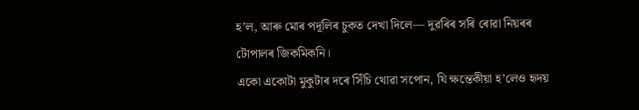হ’ল, আৰু মোৰ পদূলিৰ চুকত দেখা দিলে— দুৱৰিৰ সৰি ৰোৱা নিয়ৰৰ টোপালৰ জিকমিকনি।
একো একোটা মুকুটাৰ দৰে সিঁচি থোৱা সপোন, যি ক্ষন্তেকীয়া হ’লেও হৃদয়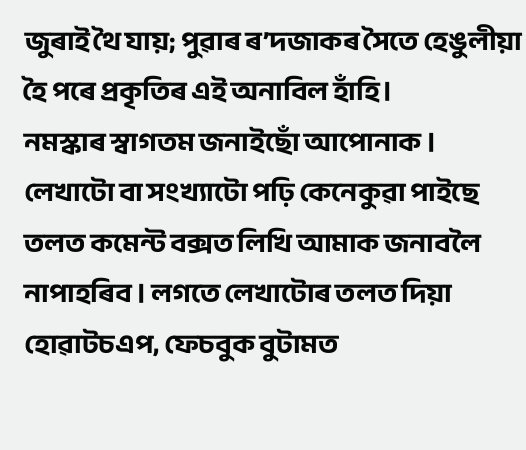জুৰাই থৈ যায়; পুৱাৰ ৰ’দজাকৰ সৈতে হেঙুলীয়া হৈ পৰে প্ৰকৃতিৰ এই অনাবিল হাঁহি।
নমস্কাৰ স্বাগতম জনাইছোঁ আপোনাক । লেখাটো বা সংখ্যাটো পঢ়ি কেনেকুৱা পাইছে তলত কমেন্ট বক্সত লিখি আমাক জনাবলৈ নাপাহৰিব । লগতে লেখাটোৰ তলত দিয়া হোৱাটচএপ, ফেচবুক বুটামত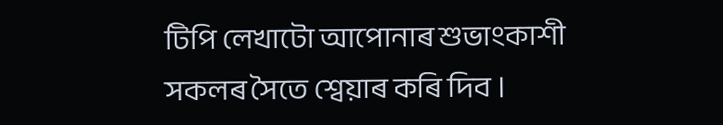টিপি লেখাটো আপোনাৰ শুভাংকাশী সকলৰ সৈতে শ্বেয়াৰ কৰি দিব ।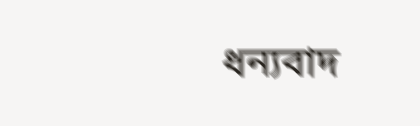ধন্যবাদ